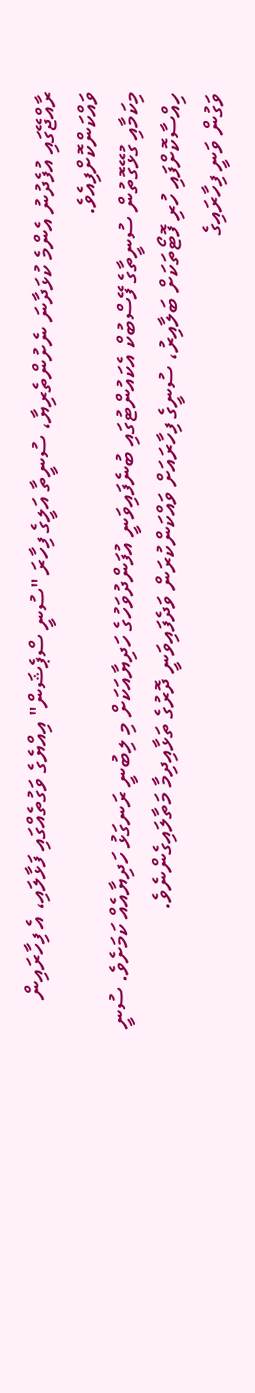ރާއްޖޭގައި އުފެދުނު އެންމެ ކުޅަދާނަ ނެށުންތެރިޔާ، ސުނީތާ އަލީގެ ފިހާރަ "ސުނީ ސްޕެޝަން" އިއްޔެގެ ވަގުތެއްގައި ފަޅާލައި، އެ ފިހާރައިން ވައްކަންކޮށްފިއެވެ.
މިކަމާއި ގުޅޭގޮތުން ސުނީތާގެ ފޭސްބުކް އެކައުންޓުގައި ބުނެފައިވަނީ އުފަންދުވަހުގެ ހަދިޔާއަކަށް މި ލިބުނީ ރަނގަޅު ހަދިޔާއެއް ކަމަށެވެ. ސުނީ ހިއްސާކޮށްފައި ހުރި ފޮޓޯތަކަށް ބަލާއިރު، ސުނީގެ ފިހާރައަށް ވައްކަންކުރަން ވަދެފައިވަނީ ދޮރުގެ ތަޅާއިދިމާ މަތާލައިގެންނެވެ.
ވަގުން ވަނީ ފިހާރައިގެ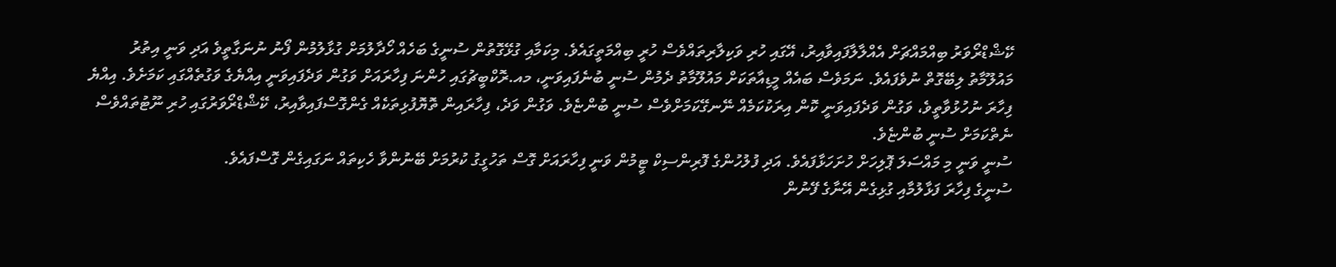ކޭޝްޑްރޯވަރު ބިއްމައްޗަށް އެއްލާލާފައިވާއިރު، އޭގައި ހުރި ވަކިލާރިތައްވެސް ހުރީ ބިއްމަތީގައެވެ. މިކަމާއި ގުޅޭގޮތުން ސުނީގެ ބަހެއް ހޯދާލުމަށް ގުޅާލުމުން ފޯނު ނުނަގާތީވެ އަދި ވަނީ އިތުރު މައުލޫމާތު ލިބޭގޮތް ނުވެފައެވެ. ނަމަވެސް ބައެއް މީޑިއާތަކަށް މައުލޫމާތު ދެމުން ސުނީ ބުނެފައިވަނީ، މއ.ރޮކްބީޗުގައި ހުންނަ ފިހާރައަށް ވަގުން ވަދެފައިވަނީ އިއްޔެގެ ވަގުތެއްގައި ކަމަށެވެ. އިއްޔެ ފިހާރަ ނުހުޅުވާތީވެ، ވަގުން ވަދެފައިވަނީ ކޮން އިރަކުކަމެއް ނޭނގޭކަމަށްވެސް ސުނީ ބުންޏެވެ. ވަގުން ވަދެ، ފިހާރައިން ތޮޔޮފުޅިތަކެއް ގެންގޮސްފައިވާއިރު، ކޭޝްޑްރޯވަރުގައި ހުރި ނޫޓުތައްވެސް ނެތްކަމަށް ސުނީ ބުންޏެވެ.
ސުނީ ވަނީ މި މައްސަލަ ޕޮލިހަށް ހުށަހަޅާފައެވެ. އަދި ފުލުހުންގެ ފޮރިންސިކް ޓީމުން ވަނީ ފިހާރައަށް ގޮސް ތަހުގީގު ކުރުމަށް ބޭނުންވާ ހެކިތައް ނަގައިގެން ގޮސްފައެވެ.
ސުނީގެ ފިހާރަ ފަޅާލުމާއި ގުޅިގެން އޭނާގެ ފޭނުން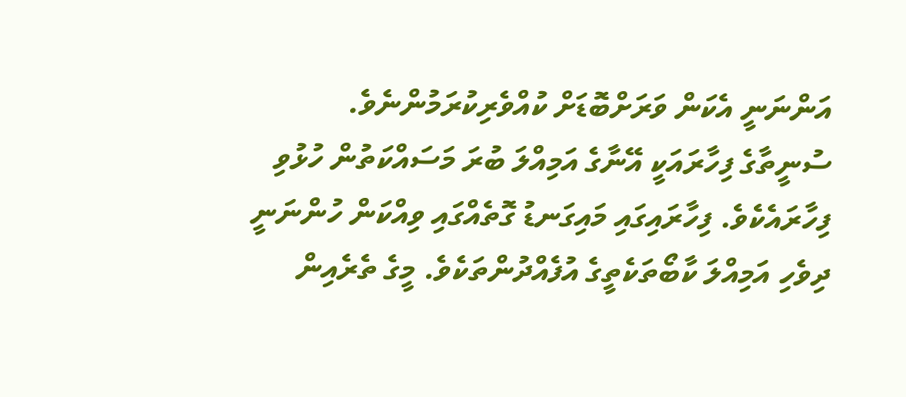އަންނަނީ އެކަން ވަރަށްބޮޑަށް ކުއްވެރިކުރަމުންނެވެ.
ސުނީތާގެ ފިހާރައަކީ އޭނާގެ އަމިއްލަ ބުރަ މަސައްކަތުން ހުޅުވި ފިހާރައެކެވެ. ފިހާރައިގައި މައިގަނޑު ގޮތެއްގައި ވިއްކަން ހުންނަނީ ދިވެހި އަމިއްލަ ކާބޯތަކެތީގެ އުފެއްދުންތަކެވެ. މީގެ ތެރެއިން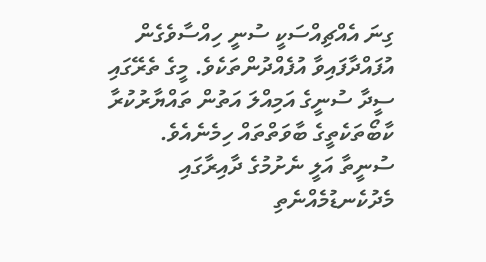ގިނަ އެއްޗިއްސަކީ ސުނީ ހިއްސާވެގެން އުފައްދާފައިވާ އުފެއްދުންތަކެވެ. މީގެ ތެރޭގައި ސީދާ ސުނީގެ އަމިއްލަ އަތުން ތައްޔާރުކުރާ ކާބޯތަކެތީގެ ބާވަތްތައް ހިމެނެއެވެ.
ސުނީތާ އަލީ ނެށުމުގެ ދާއިރާގައި މެދުކެނޑުމެއްނެތި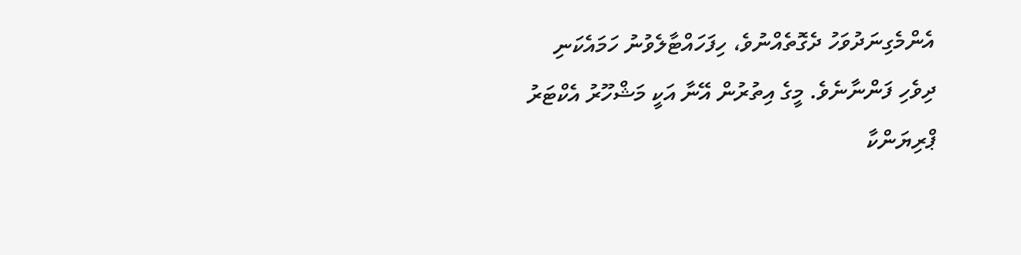އެންމެގިނަދުވަހު ދެގޮތެއްނުވެ، ހިފަހައްޓާލެވުނު ހަމައެކަނި ދިވެހި ފަންނާނެވެ. މީގެ އިތުރުން އޭނާ އަކީ މަޝްހޫރު އެކްޓަރު ޕްރިޔަންކާ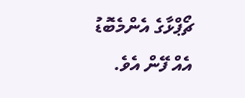ޗޯޕްޅާގެ އެންމެބޮޑު އެއް ފޭން އެވެ.